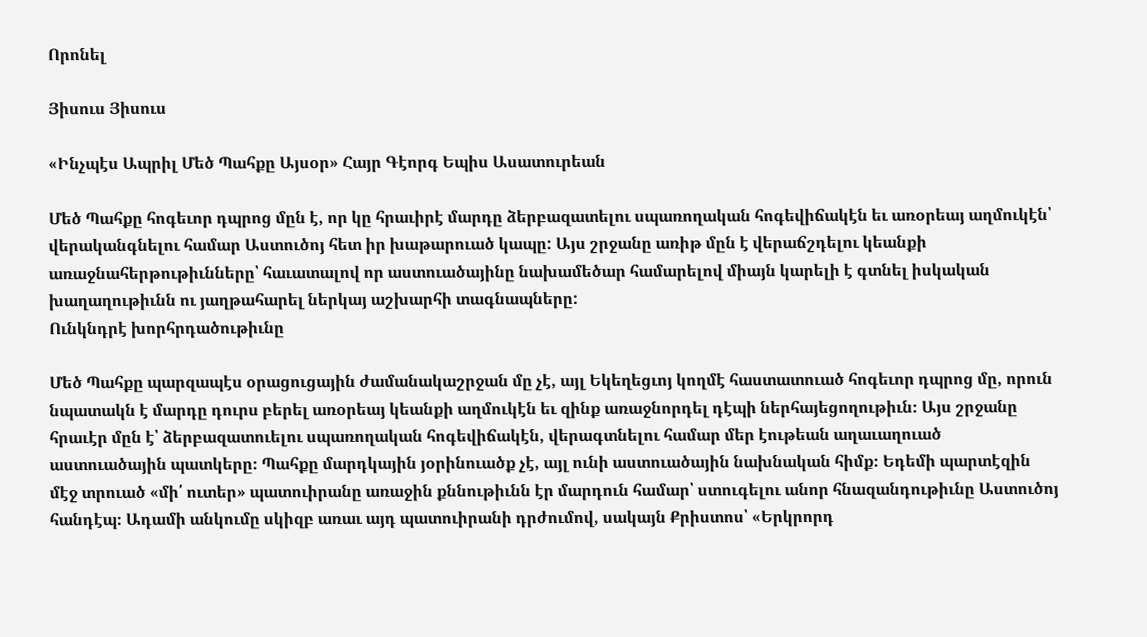Որոնել

Յիսուս Յիսուս

«Ինչպէս Ապրիլ Մեծ Պահքը Այսօր» Հայր Գէորգ Եպիս Ասատուրեան

Մեծ Պահքը հոգեւոր դպրոց մըն է, որ կը հրաւիրէ մարդը ձերբազատելու սպառողական հոգեվիճակէն եւ առօրեայ աղմուկէն՝ վերականգնելու համար Աստուծոյ հետ իր խաթարուած կապը: Այս շրջանը առիթ մըն է վերաճշդելու կեանքի առաջնահերթութիւնները՝ հաւատալով որ աստուածայինը նախամեծար համարելով միայն կարելի է գտնել իսկական խաղաղութիւնն ու յաղթահարել ներկայ աշխարհի տագնապները:
Ունկնդրէ խորհրդածութիւնը

Մեծ Պահքը պարզապէս օրացուցային ժամանակաշրջան մը չէ, այլ Եկեղեցւոյ կողմէ հաստատուած հոգեւոր դպրոց մը, որուն նպատակն է մարդը դուրս բերել առօրեայ կեանքի աղմուկէն եւ զինք առաջնորդել դէպի ներհայեցողութիւն։ Այս շրջանը հրաւէր մըն է՝ ձերբազատուելու սպառողական հոգեվիճակէն, վերագտնելու համար մեր էութեան աղաւաղուած աստուածային պատկերը։ Պահքը մարդկային յօրինուածք չէ, այլ ունի աստուածային նախնական հիմք։ Եդեմի պարտէզին մէջ տրուած «մի՛ ուտեր» պատուիրանը առաջին քննութիւնն էր մարդուն համար՝ ստուգելու անոր հնազանդութիւնը Աստուծոյ հանդէպ։ Ադամի անկումը սկիզբ առաւ այդ պատուիրանի դրժումով, սակայն Քրիստոս՝ «Երկրորդ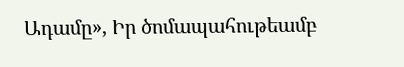Ադամը», Իր ծոմապահութեամբ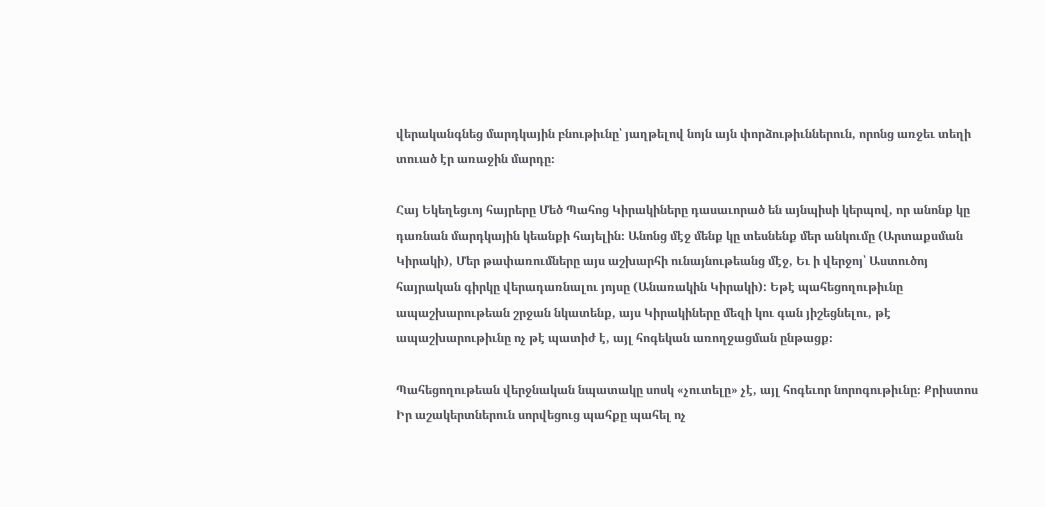վերականգնեց մարդկային բնութիւնը՝ յաղթելով նոյն այն փորձութիւններուն, որոնց առջեւ տեղի տուած էր առաջին մարդը։

Հայ Եկեղեցւոյ հայրերը Մեծ Պահոց Կիրակիները դասաւորած են այնպիսի կերպով, որ անոնք կը դառնան մարդկային կեանքի հայելին։ Անոնց մէջ մենք կը տեսնենք մեր անկումը (Արտաքսման Կիրակի), Մեր թափառումները այս աշխարհի ունայնութեանց մէջ, Եւ ի վերջոյ՝ Աստուծոյ հայրական գիրկը վերադառնալու յոյսը (Անառակին Կիրակի): Եթէ պահեցողութիւնը ապաշխարութեան շրջան նկատենք, այս Կիրակիները մեզի կու գան յիշեցնելու, թէ ապաշխարութիւնը ոչ թէ պատիժ է, այլ հոգեկան առողջացման ընթացք։

Պահեցողութեան վերջնական նպատակը սոսկ «չուտելը» չէ, այլ հոգեւոր նորոգութիւնը։ Քրիստոս Իր աշակերտներուն սորվեցուց պահքը պահել ոչ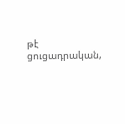թէ ցուցադրական,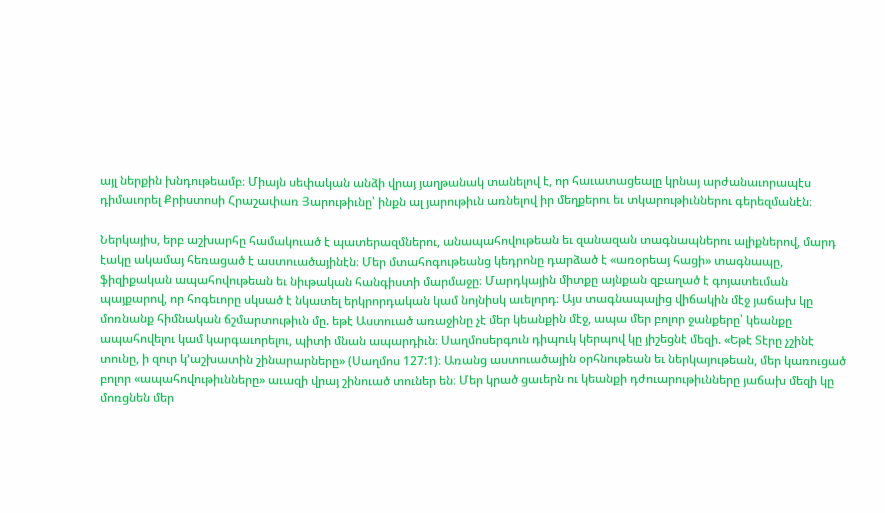այլ ներքին խնդութեամբ։ Միայն սեփական անձի վրայ յաղթանակ տանելով է, որ հաւատացեալը կրնայ արժանաւորապէս դիմաւորել Քրիստոսի Հրաշափառ Յարութիւնը՝ ինքն ալ յարութիւն առնելով իր մեղքերու եւ տկարութիւններու գերեզմանէն։

Ներկայիս, երբ աշխարհը համակուած է պատերազմներու, անապահովութեան եւ զանազան տագնապներու ալիքներով, մարդ էակը ակամայ հեռացած է աստուածայինէն։ Մեր մտահոգութեանց կեդրոնը դարձած է «առօրեայ հացի» տագնապը, ֆիզիքական ապահովութեան եւ նիւթական հանգիստի մարմաջը։ Մարդկային միտքը այնքան զբաղած է գոյատեւման պայքարով, որ հոգեւորը սկսած է նկատել երկրորդական կամ նոյնիսկ աւելորդ։ Այս տագնապալից վիճակին մէջ յաճախ կը մոռնանք հիմնական ճշմարտութիւն մը. եթէ Աստուած առաջինը չէ մեր կեանքին մէջ, ապա մեր բոլոր ջանքերը՝ կեանքը ապահովելու կամ կարգաւորելու, պիտի մնան ապարդիւն։ Սաղմոսերգուն դիպուկ կերպով կը յիշեցնէ մեզի. «Եթէ Տէրը չշինէ տունը, ի զուր կ’աշխատին շինարարները» (Սաղմոս 127:1)։ Առանց աստուածային օրհնութեան եւ ներկայութեան, մեր կառուցած բոլոր «ապահովութիւնները» աւազի վրայ շինուած տուներ են։ Մեր կրած ցաւերն ու կեանքի դժուարութիւնները յաճախ մեզի կը մոռցնեն մեր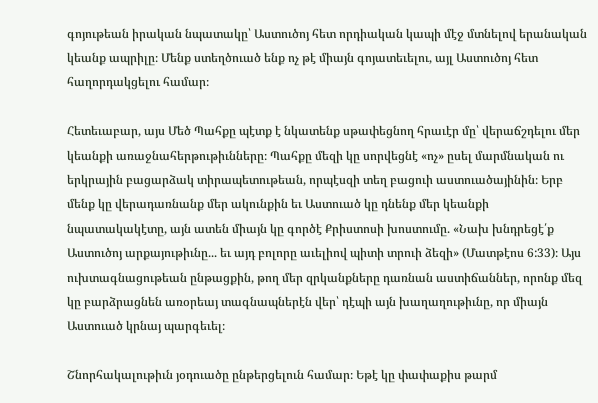գոյութեան իրական նպատակը՝ Աստուծոյ հետ որդիական կապի մէջ մտնելով երանական կեանք ապրիլը։ Մենք ստեղծուած ենք ոչ թէ միայն գոյատեւելու, այլ Աստուծոյ հետ հաղորդակցելու համար։

Հետեւաբար, այս Մեծ Պահքը պէտք է նկատենք սթափեցնող հրաւէր մը՝ վերաճշդելու մեր կեանքի առաջնահերթութիւնները։ Պահքը մեզի կը սորվեցնէ «ոչ» ըսել մարմնական ու երկրային բացարձակ տիրապետութեան, որպէսզի տեղ բացուի աստուածայինին։ Երբ մենք կը վերադառնանք մեր ակունքին եւ Աստուած կը դնենք մեր կեանքի նպատակակէտը, այն ատեն միայն կը գործէ Քրիստոսի խոստումը. «Նախ խնդրեցէ՛ք Աստուծոյ արքայութիւնը... եւ այդ բոլորը աւելիով պիտի տրուի ձեզի» (Մատթէոս 6:33)։ Այս ուխտագնացութեան ընթացքին, թող մեր զրկանքները դառնան աստիճաններ, որոնք մեզ կը բարձրացնեն առօրեայ տագնապներէն վեր՝ դէպի այն խաղաղութիւնը, որ միայն Աստուած կրնայ պարգեւել։

Շնորհակալութիւն յօդուածը ընթերցելուն համար։ Եթէ կը փափաքիս թարմ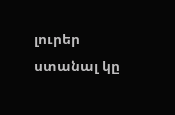լուրեր ստանալ կը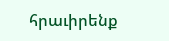հրաւիրենք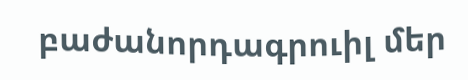բաժանորդագրուիլ մեր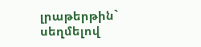լրաթերթին` սեղմելով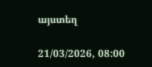այստեղ

21/03/2026, 08:00